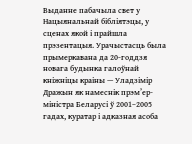Выданне пабачыла свет у Нацыянальнай бібліятэцы, у сценах якой і прайшла прэзентацыя. Урачыстасць была прымеркавана да 20-годдзя новага будынка галоўнай кніжніцы краіны — Уладзімір Дражын як намеснік прэм’ер-міністра Беларусі ў 2001–2005 гадах, куратар і адказная асоба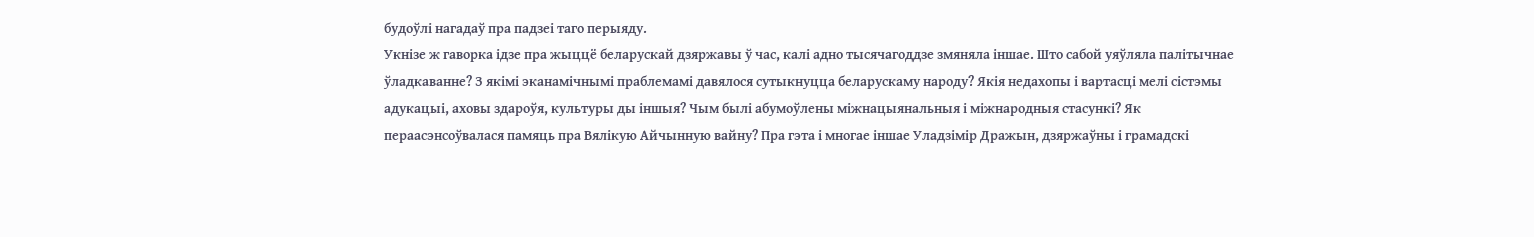будоўлі нагадаў пра падзеі таго перыяду.
Укнізе ж гаворка ідзе пра жыццё беларускай дзяржавы ў час, калі адно тысячагоддзе змяняла іншае. Што сабой уяўляла палітычнае ўладкаванне? З якімі эканамічнымі праблемамі давялося сутыкнуцца беларускаму народу? Якія недахопы і вартасці мелі сістэмы адукацыі, аховы здароўя, культуры ды іншыя? Чым былі абумоўлены міжнацыянальныя і міжнародныя стасункі? Як пераасэнсоўвалася памяць пра Вялікую Айчынную вайну? Пра гэта і многае іншае Уладзімір Дражын, дзяржаўны і грамадскі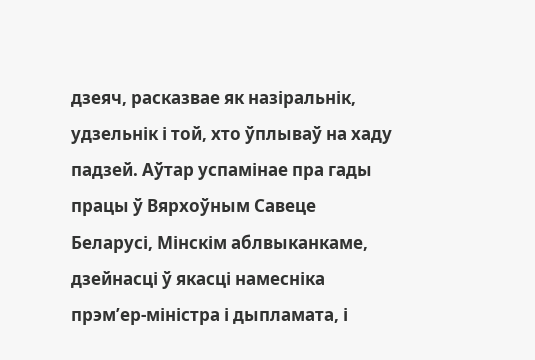дзеяч, расказвае як назіральнік, удзельнік і той, хто ўплываў на хаду падзей. Аўтар успамінае пра гады працы ў Вярхоўным Савеце Беларусі, Мінскім аблвыканкаме, дзейнасці ў якасці намесніка прэм’ер-міністра і дыпламата, і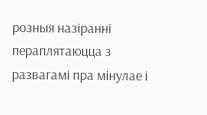розныя назіранні пераплятаюцца з развагамі пра мінулае і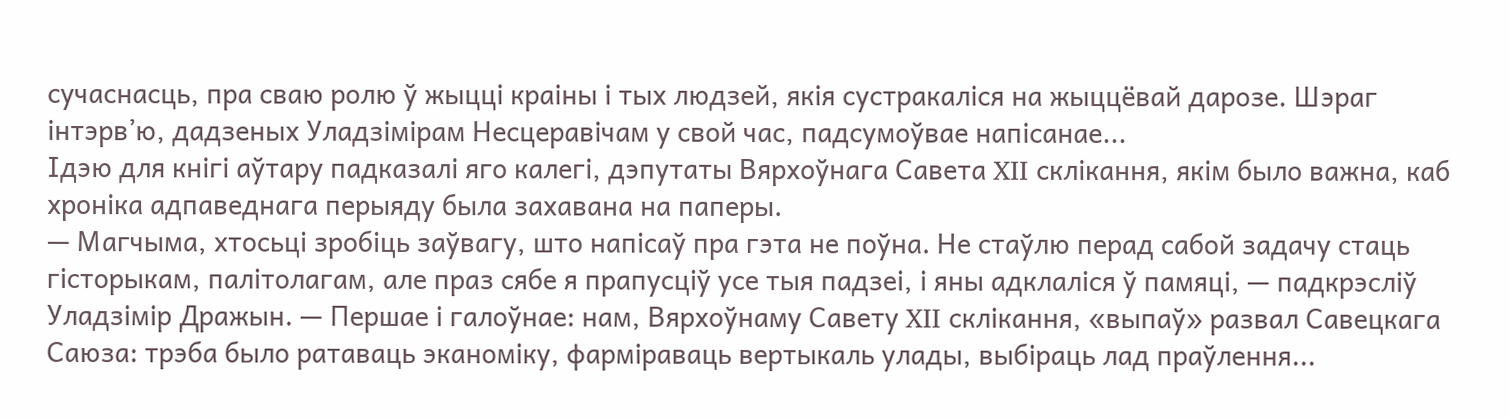сучаснасць, пра сваю ролю ў жыцці краіны і тых людзей, якія сустракаліся на жыццёвай дарозе. Шэраг інтэрв’ю, дадзеных Уладзімірам Несцеравічам у свой час, падсумоўвае напісанае...
Ідэю для кнігі аўтару падказалі яго калегі, дэпутаты Вярхоўнага Савета XII склікання, якім было важна, каб хроніка адпаведнага перыяду была захавана на паперы.
— Магчыма, хтосьці зробіць заўвагу, што напісаў пра гэта не поўна. Не стаўлю перад сабой задачу стаць гісторыкам, палітолагам, але праз сябе я прапусціў усе тыя падзеі, і яны адклаліся ў памяці, — падкрэсліў Уладзімір Дражын. — Першае і галоўнае: нам, Вярхоўнаму Савету XII склікання, «выпаў» развал Савецкага Саюза: трэба было ратаваць эканоміку, фарміраваць вертыкаль улады, выбіраць лад праўлення...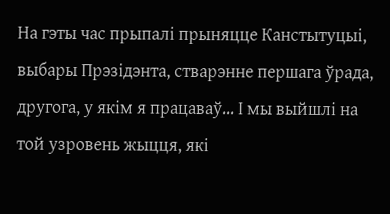На гэты час прыпалі прыняцце Канстытуцыі, выбары Прэзідэнта, стварэнне першага ўрада, другога, у якім я працаваў... І мы выйшлі на той узровень жыцця, які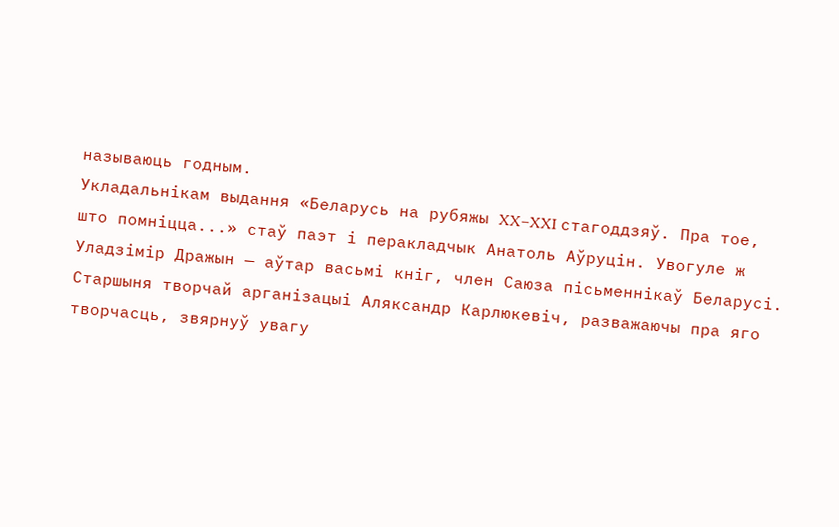называюць годным.
Укладальнікам выдання «Беларусь на рубяжы XX–XXI стагоддзяў. Пра тое, што помніцца...» стаў паэт і перакладчык Анатоль Аўруцін. Увогуле ж Уладзімір Дражын — аўтар васьмі кніг, член Саюза пісьменнікаў Беларусі. Старшыня творчай арганізацыі Аляксандр Карлюкевіч, разважаючы пра яго творчасць, звярнуў увагу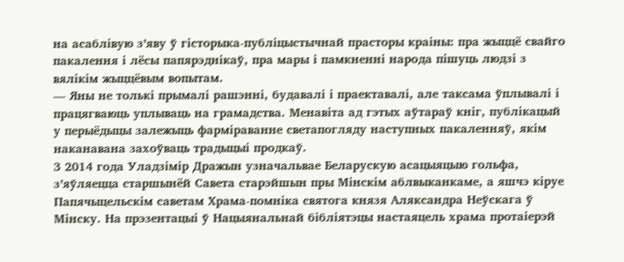на асаблівую з’яву ў гісторыка-публіцыстычнай прасторы краіны: пра жыццё свайго пакалення і лёсы папярэднікаў, пра мары і памкненні народа пішуць людзі з вялікім жыццёвым вопытам.
— Яны не толькі прымалі рашэнні, будавалі і праектавалі, але таксама ўплывалі і працягваюць уплываць на грамадства. Менавіта ад гэтых аўтараў кніг, публікацый у перыёдыцы залежыць фарміраванне светапогляду наступных пакаленняў, якім наканавана захоўваць традыцыі продкаў.
З 2014 года Уладзімір Дражын узначальвае Беларускую асацыяцыю гольфа, з’яўляецца старшынёй Савета старэйшын пры Мінскім аблвыканкаме, а яшчэ кіруе Папячыцельскім саветам Храма-помніка святога князя Аляксандра Неўскага ў Мінску. На прэзентацыі ў Нацыянальнай бібліятэцы настаяцель храма протаіерэй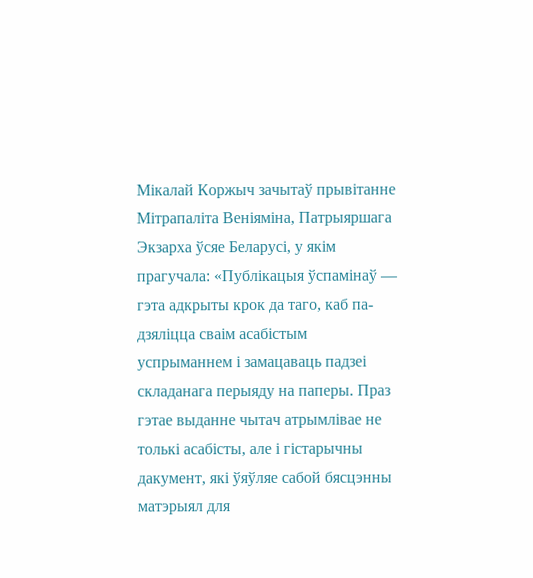Мікалай Коржыч зачытаў прывітанне Мітрапаліта Веніяміна, Патрыяршага Экзарха ўсяе Беларусі, у якім прагучала: «Публікацыя ўспамінаў — гэта адкрыты крок да таго, каб па-
дзяліцца сваім асабістым успрыманнем і замацаваць падзеі складанага перыяду на паперы. Праз гэтае выданне чытач атрымлівае не толькі асабісты, але і гістарычны дакумент, які ўяўляе сабой бясцэнны матэрыял для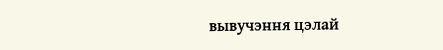вывучэння цэлай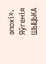эпохі».
Яўгенія ШЫЦЬКА